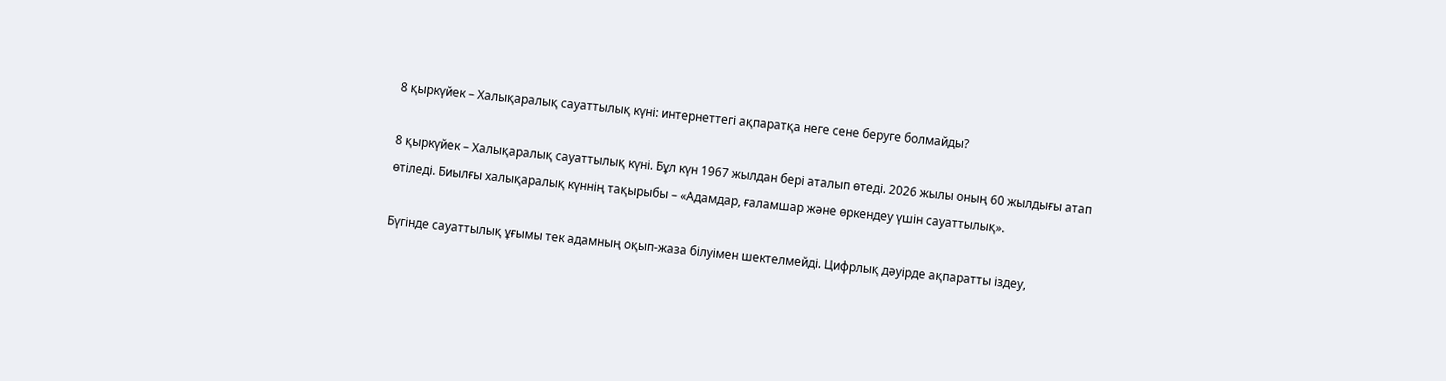8 қыркүйек – Халықаралық сауаттылық күні: интернеттегі ақпаратқа неге сене беруге болмайды?

8 қыркүйек – Халықаралық сауаттылық күні. Бұл күн 1967 жылдан бері аталып өтеді. 2026 жылы оның 60 жылдығы атап өтіледі. Биылғы халықаралық күннің тақырыбы – «Адамдар, ғаламшар және өркендеу үшін сауаттылық».

Бүгінде сауаттылық ұғымы тек адамның оқып-жаза білуімен шектелмейді. Цифрлық дәуірде ақпаратты іздеу,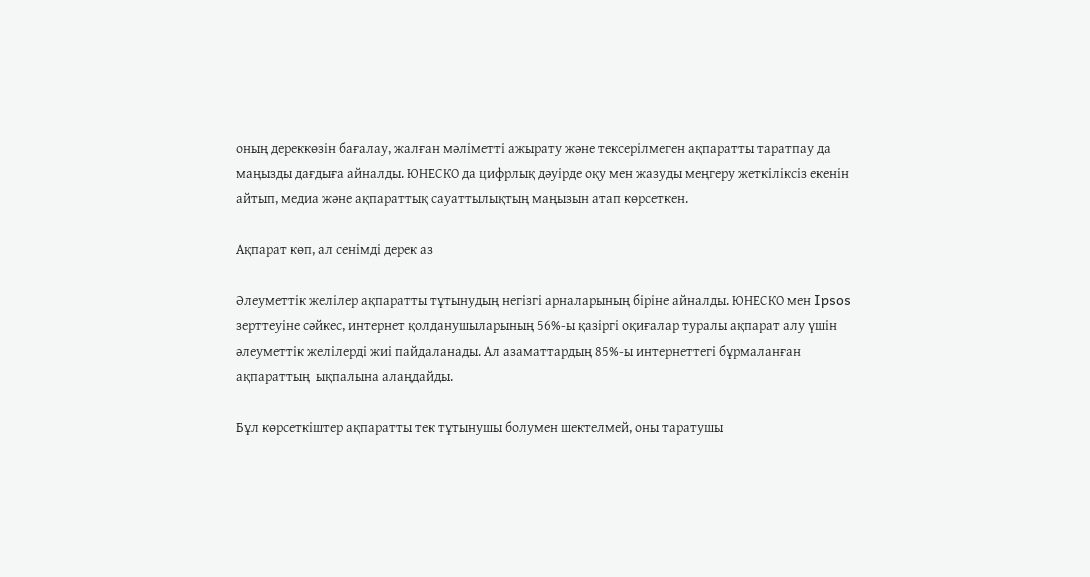оның дереккөзін бағалау, жалған мәліметті ажырату және тексерілмеген ақпаратты таратпау да маңызды дағдыға айналды. ЮНЕСКО да цифрлық дәуірде оқу мен жазуды меңгеру жеткіліксіз екенін айтып, медиа және ақпараттық сауаттылықтың маңызын атап көрсеткен.

Ақпарат көп, ал сенімді дерек аз

Әлеуметтік желілер ақпаратты тұтынудың негізгі арналарының біріне айналды. ЮНЕСКО мен Ipsos зерттеуіне сәйкес, интернет қолданушыларының 56%-ы қазіргі оқиғалар туралы ақпарат алу үшін әлеуметтік желілерді жиі пайдаланады. Ал азаматтардың 85%-ы интернеттегі бұрмаланған ақпараттың  ықпалына алаңдайды.

Бұл көрсеткіштер ақпаратты тек тұтынушы болумен шектелмей, оны таратушы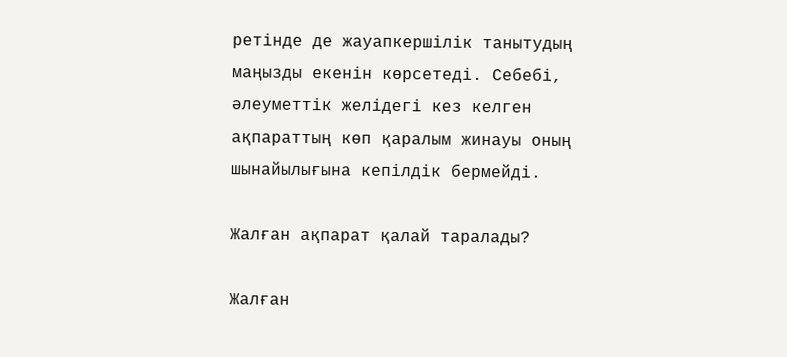ретінде де жауапкершілік танытудың маңызды екенін көрсетеді. Себебі, әлеуметтік желідегі кез келген ақпараттың көп қаралым жинауы оның шынайылығына кепілдік бермейді.

Жалған ақпарат қалай таралады?

Жалған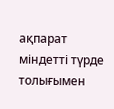ақпарат міндетті түрде толығымен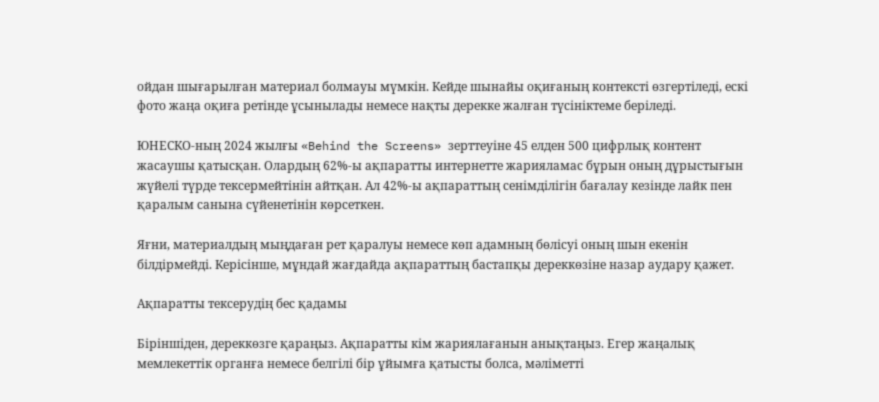ойдан шығарылған материал болмауы мүмкін. Кейде шынайы оқиғаның контексті өзгертіледі, ескі фото жаңа оқиға ретінде ұсынылады немесе нақты дерекке жалған түсініктеме беріледі.

ЮНЕСКО-ның 2024 жылғы «Behind the Screens» зерттеуіне 45 елден 500 цифрлық контент жасаушы қатысқан. Олардың 62%-ы ақпаратты интернетте жарияламас бұрын оның дұрыстығын жүйелі түрде тексермейтінін айтқан. Ал 42%-ы ақпараттың сенімділігін бағалау кезінде лайк пен қаралым санына сүйенетінін көрсеткен.

Яғни, материалдың мыңдаған рет қаралуы немесе көп адамның бөлісуі оның шын екенін білдірмейді. Керісінше, мұндай жағдайда ақпараттың бастапқы дереккөзіне назар аудару қажет.

Ақпаратты тексерудің бес қадамы

Біріншіден, дереккөзге қараңыз. Ақпаратты кім жариялағанын анықтаңыз. Егер жаңалық мемлекеттік органға немесе белгілі бір ұйымға қатысты болса, мәліметті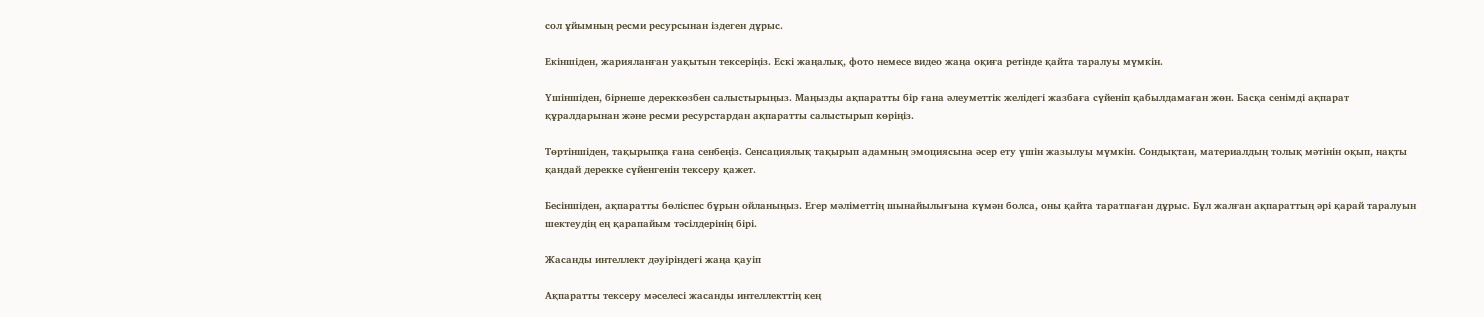сол ұйымның ресми ресурсынан іздеген дұрыс.

Екіншіден, жарияланған уақытын тексеріңіз. Ескі жаңалық, фото немесе видео жаңа оқиға ретінде қайта таралуы мүмкін.

Үшіншіден, бірнеше дереккөзбен салыстырыңыз. Маңызды ақпаратты бір ғана әлеуметтік желідегі жазбаға сүйеніп қабылдамаған жөн. Басқа сенімді ақпарат құралдарынан және ресми ресурстардан ақпаратты салыстырып көріңіз.

Төртіншіден, тақырыпқа ғана сенбеңіз. Сенсациялық тақырып адамның эмоциясына әсер ету үшін жазылуы мүмкін. Сондықтан, материалдың толық мәтінін оқып, нақты қандай дерекке сүйенгенін тексеру қажет.

Бесіншіден, ақпаратты бөліспес бұрын ойланыңыз. Егер мәліметтің шынайылығына күмән болса, оны қайта таратпаған дұрыс. Бұл жалған ақпараттың әрі қарай таралуын шектеудің ең қарапайым тәсілдерінің бірі.

Жасанды интеллект дәуіріндегі жаңа қауіп

Ақпаратты тексеру мәселесі жасанды интеллекттің кең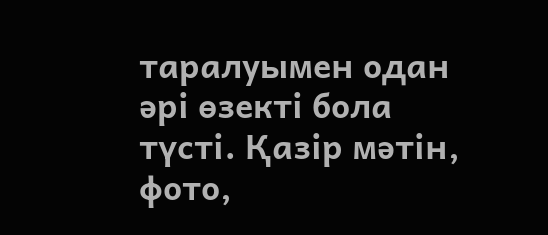таралуымен одан әрі өзекті бола түсті. Қазір мәтін, фото,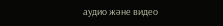аудио және видео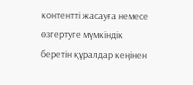контентті жасауға немесе өзгертуге мүмкіндік беретін құралдар кеңінен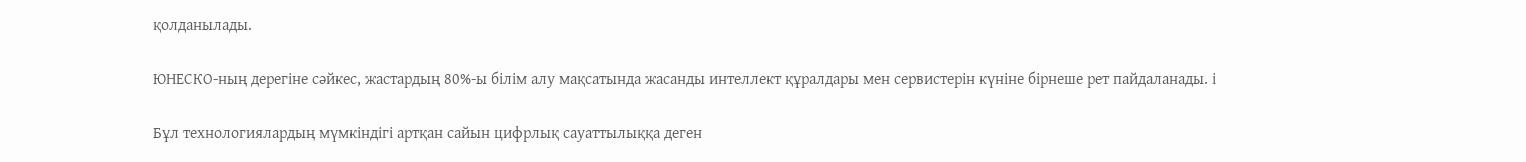қолданылады.

ЮНЕСКО-ның дерегіне сәйкес, жастардың 80%-ы білім алу мақсатында жасанды интеллект құралдары мен сервистерін күніне бірнеше рет пайдаланады. і

Бұл технологиялардың мүмкіндігі артқан сайын цифрлық сауаттылыққа деген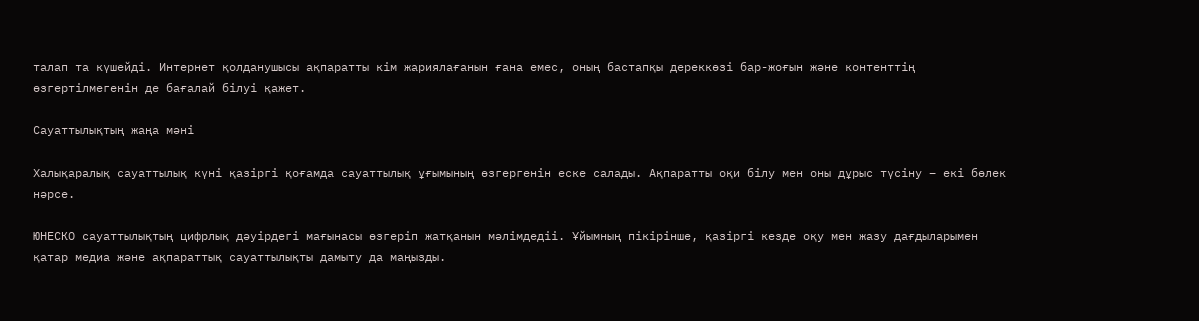талап та күшейді. Интернет қолданушысы ақпаратты кім жариялағанын ғана емес, оның бастапқы дереккөзі бар-жоғын және контенттің өзгертілмегенін де бағалай білуі қажет.

Сауаттылықтың жаңа мәні

Халықаралық сауаттылық күні қазіргі қоғамда сауаттылық ұғымының өзгергенін еске салады. Ақпаратты оқи білу мен оны дұрыс түсіну – екі бөлек нәрсе.

ЮНЕСКО сауаттылықтың цифрлық дәуірдегі мағынасы өзгеріп жатқанын мәлімдедіі. Ұйымның пікірінше, қазіргі кезде оқу мен жазу дағдыларымен қатар медиа және ақпараттық сауаттылықты дамыту да маңызды.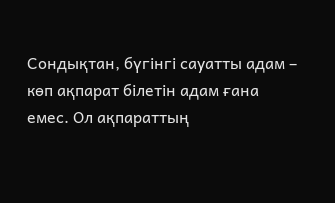Сондықтан, бүгінгі сауатты адам – көп ақпарат білетін адам ғана емес. Ол ақпараттың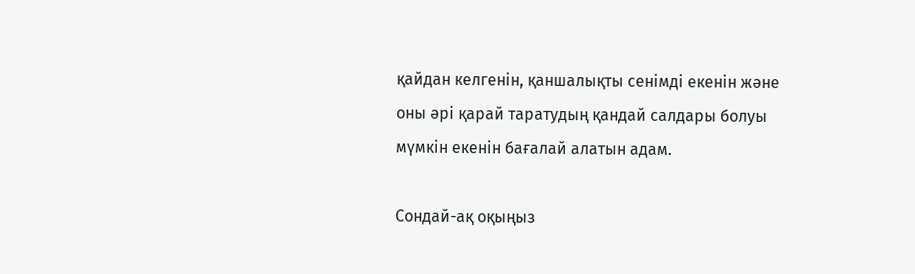қайдан келгенін, қаншалықты сенімді екенін және оны әрі қарай таратудың қандай салдары болуы мүмкін екенін бағалай алатын адам.

Сондай-ақ оқыңыз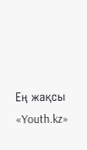Ең жақсы «Youth.kz»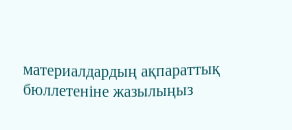материалдардың ақпараттық бюллетеніне жазылыңыз